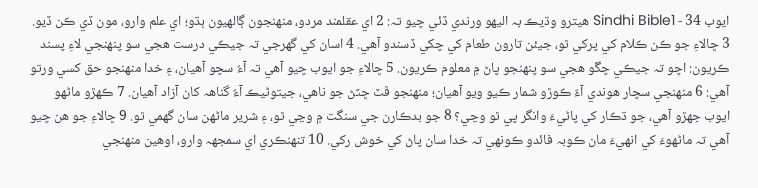ايوب 34 - Sindhi Bible1 هيترو وڌيڪ بہ اليهو ورندي ڏئي چيو تہ: 2 اي عقلمند مردو، منهنجون ڳالهيون ٻڌو؛ اي علم وارو، مون ڏي ڪن ڏيو. 3 ڇالاءِ جو ڪن ڪلام کي پرکي ٿو، جيئن تارون طعام کي چکي ڏسندو آهي. 4 اسان کي گهرجي تہ جيڪي درست هجي سو پنهنجي لاءِ پسند ڪريون: اچو تہ جيڪي چڱو هجي سو پنهنجو پاڻ ۾ معلوم ڪريون. 5 ڇالاءِ جو ايوب چيو آهي تہ آءٌ سچو آهيان، ۽ خدا منهنجو حق کسي ورتو آهي: 6 منهنجي سچار هوندي آءٌ ڪوڙو شمار ڪيو ويو آهيان؛ منهنجو ڦٽ ڇٽڻ جو ناهي، جيتوڻيڪ آءٌ گناهہ کان آزاد آهيان. 7 ڪهڙو ماڻهو ايوب جهڙو آهي، جو ڌڪار کي پاڻيءَ وانگر پي ٿو وڃي؟ 8 جو بدڪارن جي سنگت ۾ وڃي ٿو، ۽ شرير ماڻهن سان گهمي ٿو. 9 ڇالاءِ جو هن چيو آهي تہ ماڻهوءَ کي انهيءَ مان ڪوبہ فائدو ڪونهي تہ خدا سان پاڻ کي خوش رکي. 10 تنهنڪري اي سمجهہ وارو، اوهين منهنجي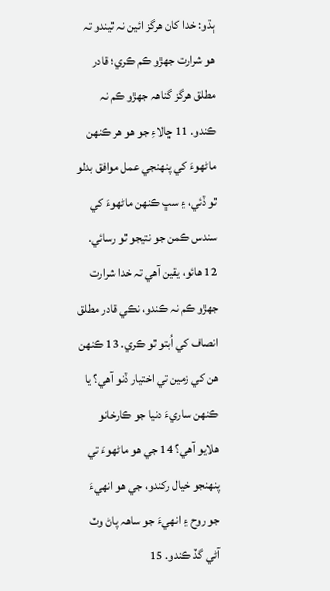ٻڌو: خدا کان هرگز ائين نہ ٿيندو تہ هو شرارت جهڙو ڪم ڪري؛ قادر مطلق هرگز گناهہ جهڙو ڪم نہ ڪندو. 11 ڇالاءِ جو هو هر ڪنهن ماڻهوءَ کي پنهنجي عمل موافق بدلو ٿو ڏئي، ۽ سڀ ڪنهن ماڻهوءَ کي سندس ڪمن جو نتيجو ٿو رسائي. 12 هائو، يقين آهي تہ خدا شرارت جهڙو ڪم نہ ڪندو، نڪي قادر مطلق انصاف کي اُبتو ٿو ڪري. 13 ڪنهن هن کي زمين تي اختيار ڏنو آهي؟ يا ڪنهن ساريءَ دنيا جو ڪارخانو هلايو آهي؟ 14 جي هو ماڻهوءَ تي پنهنجو خيال رکندو، جي هو انهيءَ جو روح ۽ انهيءَ جو ساهہ پاڻ وٽ آڻي گڏ ڪندو. 15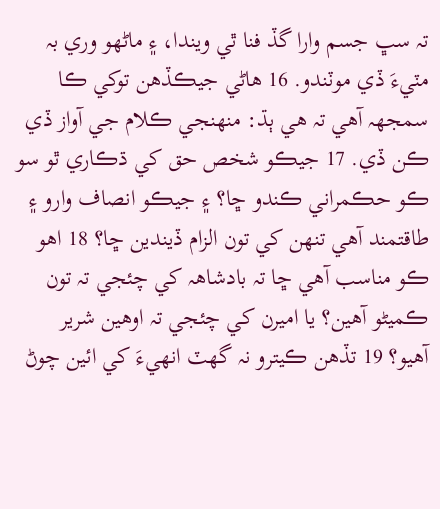تہ سڀ جسم وارا گڏ فنا ٿي ويندا، ۽ ماڻهو وري بہ مٽيءَ ڏي موٽندو. 16 هاڻي جيڪڏهن توکي ڪا سمجهہ آهي تہ هي ٻڌ: منهنجي ڪلام جي آواز ڏي ڪن ڏي. 17 جيڪو شخص حق کي ڌڪاري ٿو سو ڪو حڪمراني ڪندو ڇا؟ ۽ جيڪو انصاف وارو ۽ طاقتمند آهي تنهن کي تون الزام ڏيندين ڇا؟ 18 اهو ڪو مناسب آهي ڇا تہ بادشاهہ کي چئجي تہ تون ڪميڻو آهين؟ يا اميرن کي چئجي تہ اوهين شرير آهيو؟ 19 تڏهن ڪيترو نہ گهٽ انهيءَ کي ائين چوڻ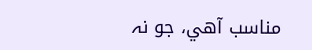مناسب آهي، جو نہ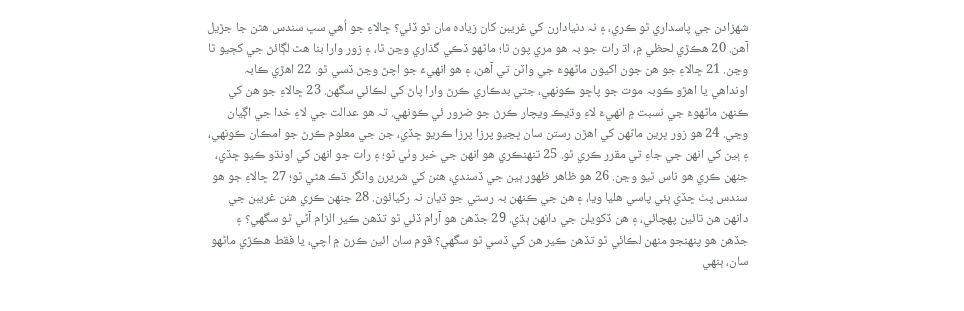شهزادن جي پاسداري ٿو ڪري، ۽ نہ دنيادارن کي غريبن کان زيادہ مان ٿو ڏئي؟ ڇالاءِ جو اُهي سڀ سندس هٿن جا جڙيل آهن. 20 هڪڙي لحظي ۾، اڌ رات جو بہ هو مري پون ٿا؛ ماڻهو ڏڪي گذاري وڃن ٿا، ۽ زور وارا بنا هٿ لڳائڻ جي کڄيو ٿا وڃن. 21 ڇالاءِ جو هن جون اکيون ماڻهوءَ جي واٽن تي آهن، ۽ هو انهيءَ جو اچڻ وڃڻ ڏسي ٿو. 22 اهڙي ڪابہ اونداهي يا اهڙو ڪوبہ موت جو پاڇو ڪونهي، جتي بدڪاري ڪرڻ وارا پاڻ کي لڪائي سگهن. 23 ڇالاءِ جو هن کي ڪنهن ماڻهوءَ جي نسبت ۾ انهيءَ لاءِ وڌيڪ ويچار ڪرڻ جو ضرور ئي ڪونهي. تہ هو عدالت جي لاءِ خدا جي اڳيان وڃي. 24 هو زور ڀرين ماڻهن کي اهڙن رستن سان ڀڃيو پرزا پرزا ڪريو ڇڏي، جن جي معلوم ڪرڻ جو امڪان ڪونهي، ۽ ٻين کي انهن جي جاءِ تي مقرر ڪري ٿو. 25 تنهنڪري هو انهن جي خبر وٺي ٿو؛ ۽ رات جو انهن کي اونڌو ڪيو ڇڏي، جنهن ڪري هو ناس ٿيو وڃن. 26 هو ظاهر ظهور ٻين جي ڏسندي، هنن کي شريرن وانگر ڌڪ هڻي ٿو؛ 27 ڇالاءِ جو هو سندس پٺ ڇڏي ٻئي پاسي هليا ويا، ۽ هن جي ڪنهن بہ رستي جو ڌيان نہ رکيائون. 28 جنهن ڪري هنن غريبن جي دانهن هن تائين پهچائي، ۽ هن ڏکويلن جي دانهن ٻڌي. 29 جڏهن هو آرام ڏئي ٿو تڏهن ڪير الزام آڻي ٿو سگهي؟ ۽ جڏهن هو پنهنجو منهن لڪائي ٿو تڏهن ڪير هن کي ڏسي ٿو سگهي؟ قوم سان ائين ڪرڻ ۾ اچي، يا فقط هڪڙي ماڻهو سان، ٻنهي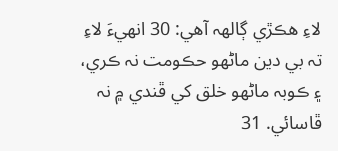لاءِ هڪڙي ڳالهہ آهي: 30 انهيءَ لاءِ تہ بي دين ماڻهو حڪومت نہ ڪري، ۽ ڪوبہ ماڻهو خلق کي ڦندي ۾ نہ ڦاسائي. 31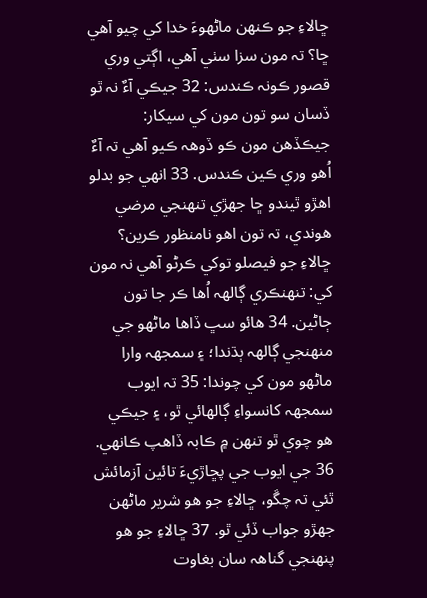ڇالاءِ جو ڪنهن ماڻهوءَ خدا کي چيو آهي ڇا؟ تہ مون سزا سٺي آهي، اڳتي وري قصور ڪونہ ڪندس: 32 جيڪي آءٌ نہ ٿو ڏسان سو تون مون کي سيکار: جيڪڏهن مون ڪو ڏوهہ ڪيو آهي تہ آءٌ اُهو وري ڪين ڪندس. 33 انهي جو بدلو اهڙو ٿيندو ڇا جهڙي تنهنجي مرضي هوندي، تہ تون اهو نامنظور ڪرين؟ ڇالاءِ جو فيصلو توکي ڪرڻو آهي نہ مون کي: تنهنڪري ڳالهہ اُها ڪر جا تون ڄاڻين. 34 هائو سڀ ڏاها ماڻهو جي منهنجي ڳالهہ ٻڌندا؛ ۽ سمجهہ وارا ماڻهو مون کي چوندا: 35 تہ ايوب سمجهہ کانسواءِ ڳالهائي ٿو، ۽ جيڪي هو چوي ٿو تنهن ۾ ڪابہ ڏاهپ ڪانهي. 36 جي ايوب جي پڇاڙيءَ تائين آزمائش ٿئي تہ چڱو، ڇالاءِ جو هو شرير ماڻهن جهڙو جواب ڏئي ٿو. 37 ڇالاءِ جو هو پنهنجي گناهہ سان بغاوت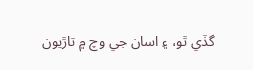گڏي ٿو، ۽ اسان جي وچ ۾ تاڙيون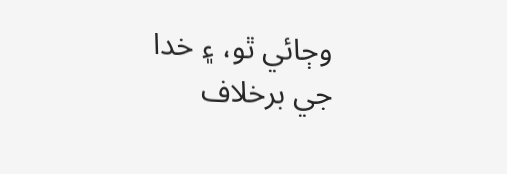وڄائي ٿو، ۽ خدا جي برخلاف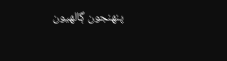پنهنجون ڳالهيون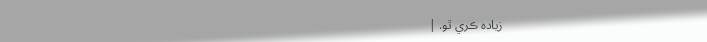زيادہ ڪري ٿو. |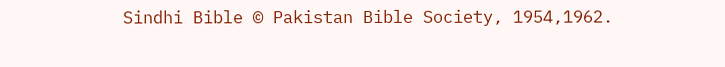Sindhi Bible © Pakistan Bible Society, 1954,1962.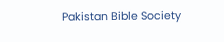Pakistan Bible Society